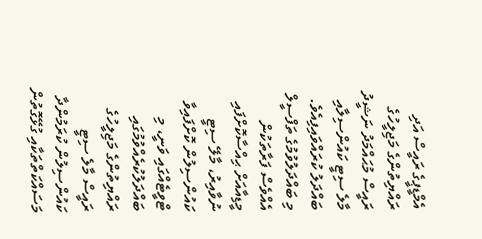އެމްޑީޕީގެ ރައީސް އަދި ރައްޔިތުންގެ މަޖިލީހުގެ ރައީސް މުޙައްމަދު ނަޝީދު މާލެ ސިޓީ ކައުންސިލާއި ބައްދަލު ކުރައްވައިފިއެވެ.
މި ބައްދަލުވުމުގެ ތަފްސީލް އެއްވެސް ފަރާތަކުން މީޑިއާއަށް ޙިއްސާކޮށްފައި ނުވާއިރު، މާލޭ ސިޓީ ކައުންސިލުން ކޮށްފައިވާ ޓްވީޓެއްގައި ވަނީ، މި ބައްދަލުކުރެއްވުމުގައި ރައްޔިތުންގެ މަޖިލީހުގެ ރައީސް މާލެ ސިޓީ ކައުންސިލުން ކުރަމުންދާ މަސައްކަތްތަކާއި ގުޅޭގޮތުން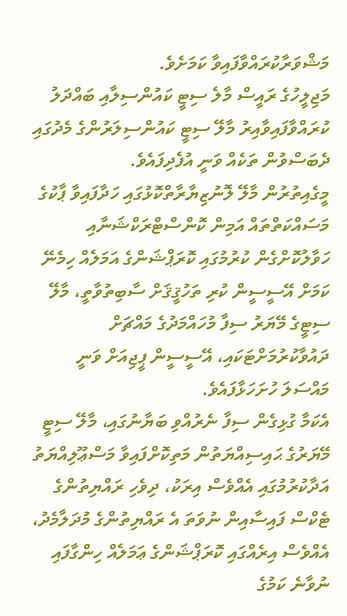މަޝްވަރާކުރައްވާފައިވާ ކަމަށެވެ.
މަޖިލީހުގެ ރައީސް މާލެ ސިޓީ ކައުންސިލާއި ބައްދަލު ކުރައްވާފައިވާއިރު މާލޭ ސިޓީ ކައުންސިލަރުންގެ މެދުގައި ދެބަސްވުން ތަކެއް ވަނީ އުފެދިފައެވެ.
މީގެއިތުރުން މާލޭ ލޮނުޒިޔާރާތްކޮޅުގައި ހަދާފައިވާ ޕާކުގެ މަސައްކަތްތައް އަމިން ކޮންސްޓްރަކްޝަނާއި ހަވާލުކޮށްގެން ކުރުމުގައި ކޮރަޕްޝަންގެ އަމަލެއް ހިމެނޭ ކަމަށް އޭސީސީން ކުރި ތަހުޤީޤަށް ސާބިތުވާތީ، މާލޭ ސިޓީގެ މޭޔަރު ސިފާ މުހައްމަދުގެ މައްޗަށް ދައުވާކުރުމަށްޓަކައި، އޭސީސީން ޕީޖިއަށް ވަނީ މައްސަލަ ހުށަހަޅާފައެވެ.
އެކަމާ ގުޅިގެން ސިފާ ނެރުއްވި ބަޔާނުގައި، މާލޭ ސިޓީ މޭޔަރުގެ ޙައިސިއްޔަތުން މަތިކޮށްފައިވާ މަސްޢޫލިއްޔަތު އަދާކުރުމުގައި އެއްވެސް އިރަކު، ދިވެހި ރައްޔިތުންގެ ޓެކްސް ފައިސާއިން ނުވަތަ އެ ރައްޔިތުންގެ މުދަލާމެދު، އެއްވެސް އިރެއްގައި ކޮރަޕްޝަންގެ ޢަމަލެއް ހިންގާފައި ނުވާނެ ކަމުގެ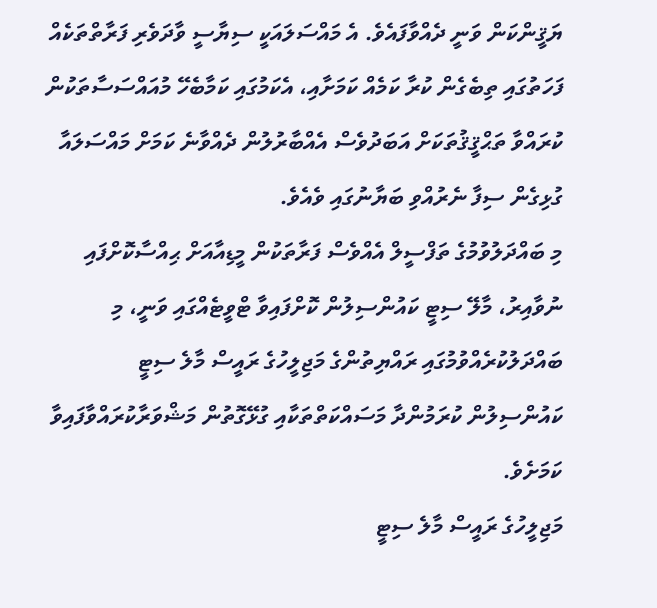ޔަޤީންކަން ވަނީ ދެއްވާފައެވެ. އެ މައްސަލައަކީ ސިޔާސީ ވާދަވެރި ފަރާތްތަކެއް ފަހަތުގައި ތިބެގެން ކުރާ ކަމެއް ކަމަށާއި، އެކަމުގައި ކަމާބެހޭ މުއައްސަސާތަކުން ކުރައްވާ ތަޙްޤީޤުތަކަށް އަބަދުވެސް އެއްބާރުލުން ދެއްވާނެ ކަމަށް މައްސަލައާ ގުޅިގެން ސިފާ ނެރުއްވި ބަޔާނުގައި ވެއެވެ.
މި ބައްދަލުވުމުގެ ތަފްސީލް އެއްވެސް ފަރާތަކުން މީޑިއާއަށް ޙިއްސާކޮށްފައި ނުވާއިރު، މާލޭ ސިޓީ ކައުންސިލުން ކޮށްފައިވާ ޓްވީޓެއްގައި ވަނީ، މި ބައްދަލުކުރެއްވުމުގައި ރައްޔިތުންގެ މަޖިލީހުގެ ރައީސް މާލެ ސިޓީ ކައުންސިލުން ކުރަމުންދާ މަސައްކަތްތަކާއި ގުޅޭގޮތުން މަޝްވަރާކުރައްވާފައިވާ ކަމަށެވެ.
މަޖިލީހުގެ ރައީސް މާލެ ސިޓީ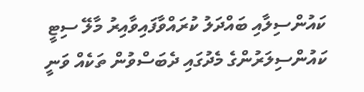ކައުންސިލާއި ބައްދަލު ކުރައްވާފައިވާއިރު މާލޭ ސިޓީ ކައުންސިލަރުންގެ މެދުގައި ދެބަސްވުން ތަކެއް ވަނީ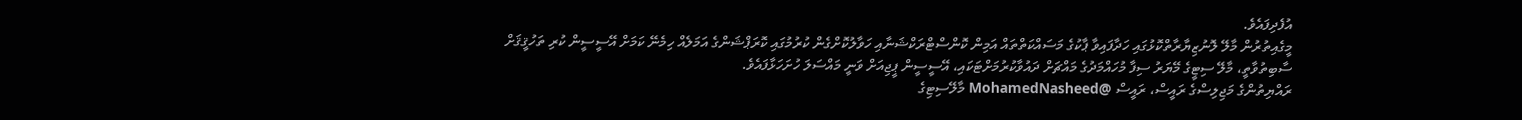އުފެދިފައެވެ.
މީގެއިތުރުން މާލޭ ލޮނުޒިޔާރާތްކޮޅުގައި ހަދާފައިވާ ޕާކުގެ މަސައްކަތްތައް އަމިން ކޮންސްޓްރަކްޝަނާއި ހަވާލުކޮށްގެން ކުރުމުގައި ކޮރަޕްޝަންގެ އަމަލެއް ހިމެނޭ ކަމަށް އޭސީސީން ކުރި ތަހުޤީޤަށް ސާބިތުވާތީ، މާލޭ ސިޓީގެ މޭޔަރު ސިފާ މުހައްމަދުގެ މައްޗަށް ދައުވާކުރުމަށްޓަކައި، އޭސީސީން ޕީޖިއަށް ވަނީ މައްސަލަ ހުށަހަޅާފައެވެ.
ރައްޔިތުންގެ މަޖިލިސްގެ ރައީސް، ރައީސް @MohamedNasheed މާލޭސިޓިގެ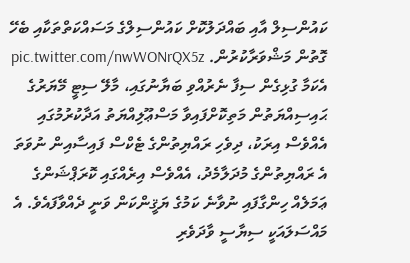ކައުންސިލް އާއި ބައްދަލުކޮށް ކައުންސިލްގެ މަސައްކަތްތަކާއި ބެހޭ ގޮތުން މަޝްވަރާކުރުން. pic.twitter.com/nwWONrQX5z
އެކަމާ ގުޅިގެން ސިފާ ނެރުއްވި ބަޔާނުގައި، މާލޭ ސިޓީ މޭޔަރުގެ ޙައިސިއްޔަތުން މަތިކޮށްފައިވާ މަސްޢޫލިއްޔަތު އަދާކުރުމުގައި އެއްވެސް އިރަކު، ދިވެހި ރައްޔިތުންގެ ޓެކްސް ފައިސާއިން ނުވަތަ އެ ރައްޔިތުންގެ މުދަލާމެދު، އެއްވެސް އިރެއްގައި ކޮރަޕްޝަންގެ ޢަމަލެއް ހިންގާފައި ނުވާނެ ކަމުގެ ޔަޤީންކަން ވަނީ ދެއްވާފައެވެ. އެ މައްސަލައަކީ ސިޔާސީ ވާދަވެރި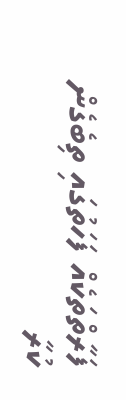ފަރާތްތަކެއް ފަހަތުގައި ތިބެގެން ކުރާ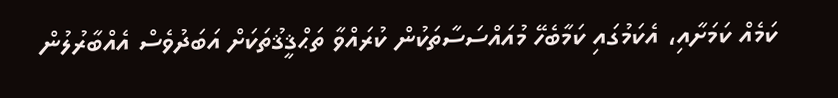ކަމެއް ކަމަށާއި، އެކަމުގައި ކަމާބެހޭ މުއައްސަސާތަކުން ކުރައްވާ ތަޙްޤީޤުތަކަށް އަބަދުވެސް އެއްބާރުލުން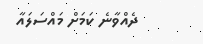ދެއްވާނެ ކަމަށް މައްސަލައާ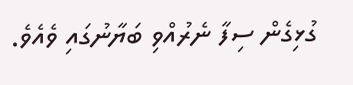ގުޅިގެން ސިފާ ނެރުއްވި ބަޔާނުގައި ވެއެވެ.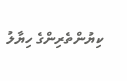ކިޔުންތެރިންގެ ހިޔާލު